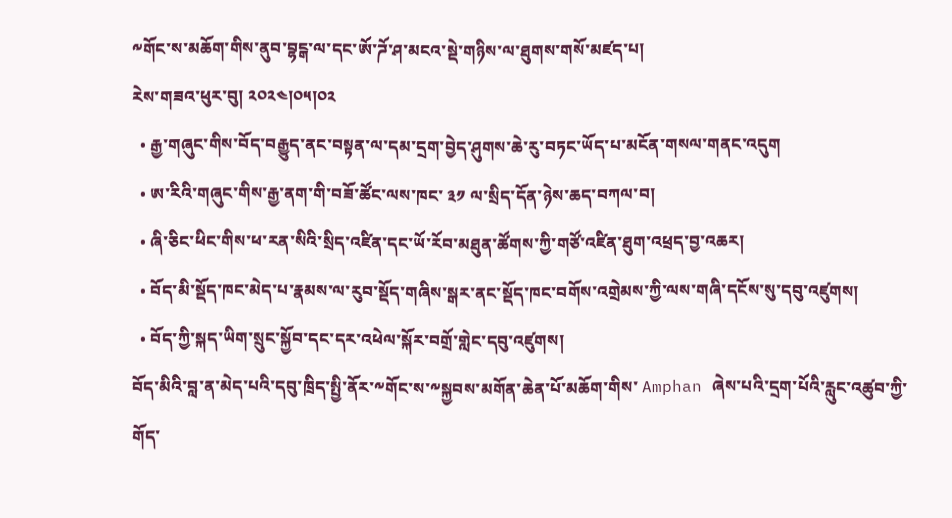༸གོང་ས་མཆོག་གིས་ནུབ་བྷངྒ་ལ་དང་ཨོ་ཌོ་ཤ་མངའ་སྡེ་གཉིས་ལ་ཐུགས་གསོ་མཛད་པ།
རེས་གཟའ་ཕུར་བུ། ༢༠༢༤།༠༥།༠༢
  • རྒྱ་གཞུང་གིས་བོད་བརྒྱུད་ནང་བསྟན་ལ་དམ་དྲག་བྱེད་ཤུགས་ཆེ་རུ་བཏང་ཡོད་པ་མངོན་གསལ་གནང་འདུག
  • ཨ་རིའི་གཞུང་གིས་རྒྱ་ནག་གི་བཟོ་ཚོང་ལས་ཁང་ ༣༡ ལ་སྲིད་དོན་ཉེས་ཆད་བཀལ་བ།
  • ཞི་ཅིང་ཕིང་གིས་ཕ་རན་སིའི་སྲིད་འཛིན་དང་ཡོ་རོབ་མཐུན་ཚོགས་ཀྱི་གཙོ་འཛིན་ཐུག་འཕྲད་བྱ་འཆར།
  • བོད་མི་སྡོད་ཁང་མེད་པ་རྣམས་ལ་རུབ་སྡོད་གཞིས་སྒར་ནང་སྡོད་ཁང་བགོས་འགྲེམས་ཀྱི་ལས་གཞི་དངོས་སུ་དབུ་འཛུགས།
  • བོད་ཀྱི་སྐད་ཡིག་སྲུང་སྐྱོབ་དང་དར་འཕེལ་སྐོར་བགྲོ་གླེང་དབུ་འཛུགས།
བོད་མིའི་བླ་ན་མེད་པའི་དབུ་ཁྲིད་སྤྱི་ནོར་༸གོང་ས་༸སྐྱབས་མགོན་ཆེན་པོ་མཆོག་གིས་ Amphan ཞེས་པའི་དྲག་པོའི་རླུང་འཚུབ་ཀྱི་གོད་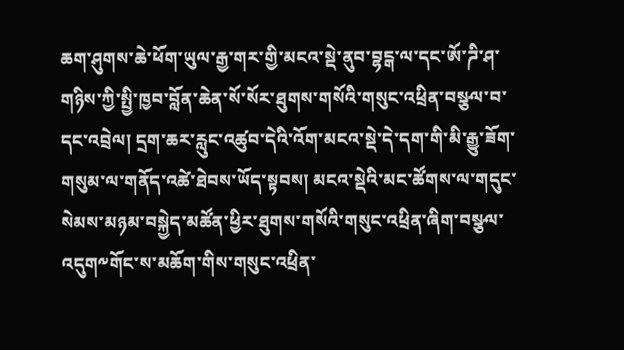ཆག་ཤུགས་ཆེ་ཕོག་ཡུལ་རྒྱ་གར་གྱི་མངའ་སྡེ་ནུབ་བྷངྒ་ལ་དང་ཨོ་ཌི་ཤ་གཉིས་ཀྱི་སྤྱི་ཁྱབ་བློན་ཆེན་སོ་སོར་ཐུགས་གསོའི་གསུང་འཕྲིན་བསྩལ་བ་དང་འབྲེལ། དྲག་ཆར་རླུང་འཚུབ་དེའི་འོག་མངའ་སྡེ་དེ་དག་གི་མི་རྒྱུ་ཟོག་གསུམ་ལ་གནོད་འཚེ་ཐེབས་ཡོད་སྟབས། མངའ་སྡེའི་མང་ཚོགས་ལ་གདུང་སེམས་མཉམ་བསྐྱེད་མཚོན་ཕྱིར་ཐུགས་གསོའི་གསུང་འཕྲིན་ཞིག་བསྩལ་འདུག༸གོང་ས་མཆོག་གིས་གསུང་འཕྲིན་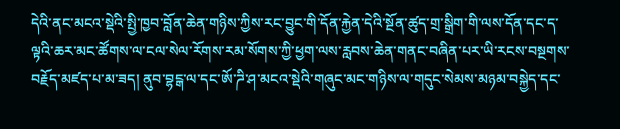དེའི་ནང་མངའ་སྡེའི་སྤྱི་ཁྱབ་བློན་ཆེན་གཉིས་ཀྱིས་རང་བྱུང་གི་དོན་རྐྱེན་དེའི་སྔོན་ཚུད་གྲ་སྒྲིག་གི་ལས་དོན་དང་ད་ལྟའི་ཆར་མང་ཚོགས་ལ་ངལ་སེལ་རོགས་རམ་སོགས་ཀྱི་ཕྱག་ལས་རླབས་ཆེན་གནང་བཞིན་པར་ཡི་རངས་བསྔགས་བརྗོད་མཛད་པ་མ་ཟད། ནུབ་བྷངྒ་ལ་དང་ཨོ་ཌི་ཤ་མངའ་སྡེའི་གཞུང་མང་གཉིས་ལ་གདུང་སེམས་མཉམ་བསྐྱེད་དང་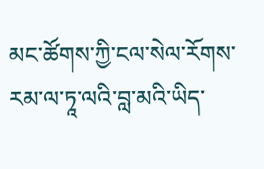མང་ཚོགས་ཀྱི་ངལ་སེལ་རོགས་རམ་ལ་ཏཱ་ལའི་བླ་མའི་ཡིད་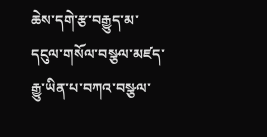ཆེས་དགེ་རྩ་བརྒྱུད་མ་དངུལ་གསོལ་བསྩལ་མཛད་རྒྱུ་ཡིན་པ་བཀའ་བསྩལ་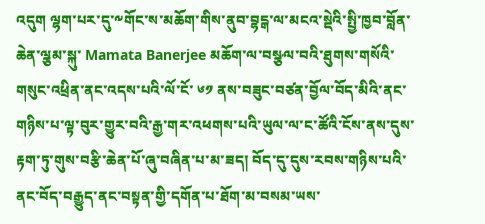འདུག ལྷག་པར་དུ་༸གོང་ས་མཆོག་གིས་ནུབ་བྷངྒ་ལ་མངའ་སྡེའི་སྤྱི་ཁྱབ་བློན་ཆེན་ལྕམ་སྐུ་ Mamata Banerjee མཆོག་ལ་བསྩལ་བའི་ཐུགས་གསོའི་གསུང་འཕྲིན་ནང་འདས་པའི་ལོ་ངོ་ ༦༡ ནས་བཟུང་བཙན་བྱོལ་བོད་མིའི་ནང་གཉིས་པ་ལྟ་བུར་གྱུར་བའི་རྒྱ་གར་འཕགས་པའི་ཡུལ་ལ་ང་ཚོའི་ངོས་ནས་དུས་རྟག་ཏུ་གུས་བརྩི་ཆེན་པོ་ཞུ་བཞིན་པ་མ་ཟད། བོད་དུ་དུས་རབས་གཉིས་པའི་ནང་བོད་བརྒྱུད་ནང་བསྟན་གྱི་དགོན་པ་ཐོག་མ་བསམ་ཡས་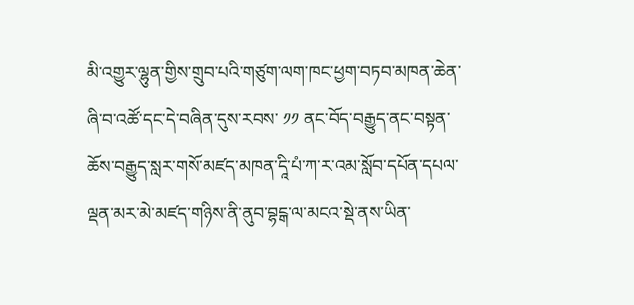མི་འགྱུར་ལྷུན་གྱིས་གྲུབ་པའི་གཙུག་ལག་ཁང་ཕྱག་བཏབ་མཁན་ཆེན་ཞི་བ་འཚོ་དང་དེ་བཞིན་དུས་རབས་ ༡༡ ནང་བོད་བརྒྱུད་ནང་བསྟན་ཆོས་བརྒྱུད་སླར་གསོ་མཛད་མཁན་དཱི་པཾ་ཀ་ར་འམ་སློབ་དཔོན་དཔལ་ལྡན་མར་མེ་མཛད་གཉིས་ནི་ནུབ་བྷངྒ་ལ་མངའ་སྡེ་ནས་ཡིན་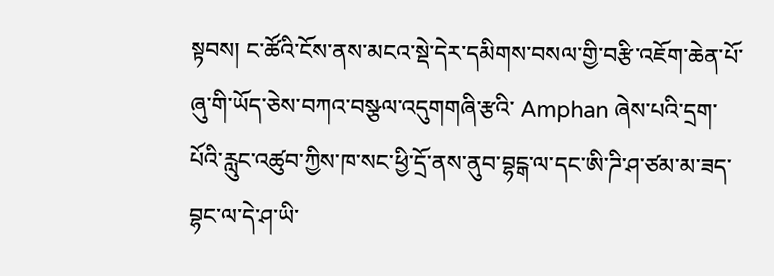སྟབས། ང་ཚོའི་ངོས་ནས་མངའ་སྡེ་དེར་དམིགས་བསལ་གྱི་བརྩི་འཇོག་ཆེན་པོ་ཞུ་གི་ཡོད་ཅེས་བཀའ་བསྩལ་འདུགགཞི་རྩའི་ Amphan ཞེས་པའི་དྲག་པོའི་རླུང་འཚུབ་ཀྱིས་ཁ་སང་ཕྱི་དྲོ་ནས་ནུབ་བྷངྒ་ལ་དང་ཨི་ཌི་ཤ་ཙམ་མ་ཟད་བྷང་ལ་དེ་ཤ་ཡི་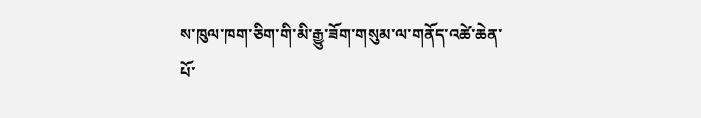ས་ཁུལ་ཁག་ཅིག་གི་མི་རྒྱུ་ཟོག་གསུམ་ལ་གནོད་འཚེ་ཆེན་པོ་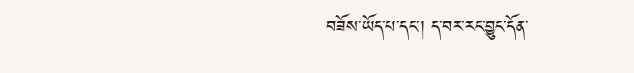བཟོས་ཡོད་པ་དང་། ད་བར་རང་བྱུང་དོན་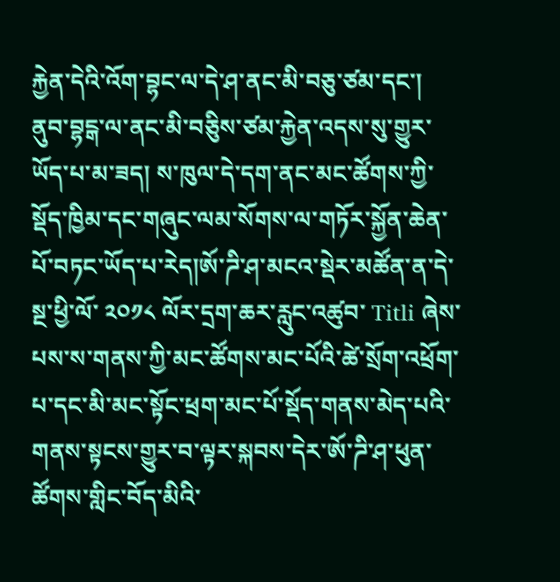རྐྱེན་དེའི་འོག་བྷང་ལ་དེ་ཤ་ནང་མི་བཅུ་ཙམ་དང་། ནུབ་བྷངྒ་ལ་ནང་མི་བཅིུས་ཙམ་རྐྱེན་འདས་སུ་གྱུར་ཡོད་པ་མ་ཟད། ས་ཁུལ་དེ་དག་ནང་མང་ཚོགས་ཀྱི་སྡོད་ཁྱིམ་དང་གཞུང་ལམ་སོགས་ལ་གཏོར་སྐྱོན་ཆེན་པོ་བཏང་ཡོད་པ་རེད།ཨོ་ཌི་ཤ་མངའ་སྡེར་མཚོན་ན་དེ་སྔ་ཕྱི་ལོ་ ༢༠༡༨ ལོར་དྲག་ཆར་རླུང་འཚུབ་ Titli ཞེས་པས་ས་གནས་ཀྱི་མང་ཚོགས་མང་པོའི་ཚེ་སྲོག་འཕྲོག་པ་དང་མི་མང་སྟོང་ཕྲག་མང་པོ་སྡོད་གནས་མེད་པའི་གནས་སྟངས་གྱུར་བ་ལྟར་སྐབས་དེར་ཨོ་ཌི་ཤ་ཕུན་ཚོགས་གླིང་བོད་མིའི་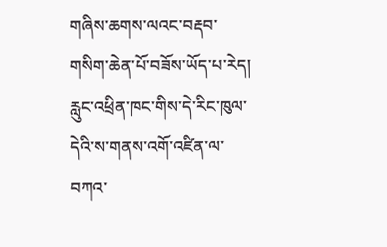གཞིས་ཆགས་ལའང་བརྡབ་གསིག་ཆེན་པོ་བཟོས་ཡོད་པ་རེད།
རླུང་འཕྲིན་ཁང་གིས་དེ་རིང་ཁུལ་དེའི་ས་གནས་འགོ་འཛིན་ལ་བཀའ་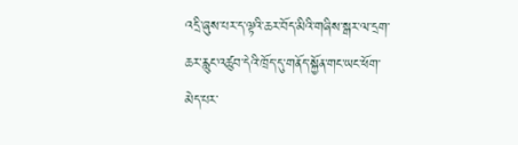འདྲི་ཞུས་པར་ད་ལྟའི་ཆར་བོད་མིའི་གཞིས་སྒར་ལ་དྲག་ཆར་རླུང་འཚུབ་དེའི་ཁྲོད་དུ་གནོད་སྐྱོན་གང་ཡང་ཕོག་མེད་པར་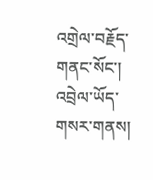འགྲེལ་བརྗོད་གནང་སོང་།
འབྲེལ་ཡོད་གསར་གནས།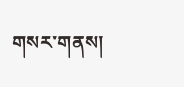གསར་གནས།